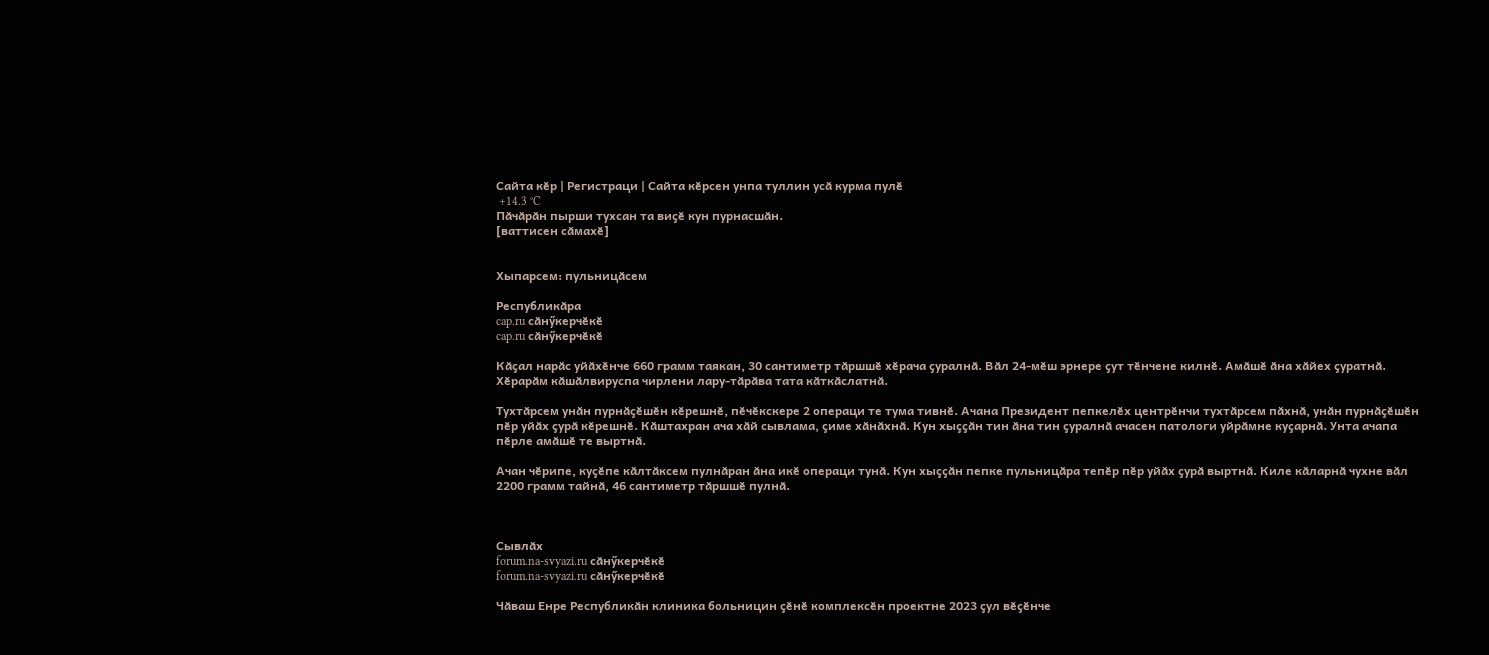Сайта кӗр | Регистраци | Сайта кӗрсен унпа туллин усӑ курма пулӗ
 +14.3 °C
Пӑчӑрӑн пырши тухсан та виҫӗ кун пурнасшӑн.
[ваттисен сӑмахӗ]


Хыпарсем: пульницӑсем

Республикӑра
cap.ru сӑнӳкерчӗкӗ
cap.ru сӑнӳкерчӗкӗ

Кӑҫал нарӑс уйӑхӗнче 660 грамм таякан, 30 сантиметр тӑршшӗ хӗрача ҫуралнӑ. Вӑл 24-мӗш эрнере ҫут тӗнчене килнӗ. Амӑшӗ ӑна хӑйех ҫуратнӑ. Хӗрарӑм кӑшӑлвируспа чирлени лару-тӑрӑва тата кӑткӑслатнӑ.

Тухтӑрсем унӑн пурнӑҫӗшӗн кӗрешнӗ, пӗчӗкскере 2 операци те тума тивнӗ. Ачана Президент пепкелӗх центрӗнчи тухтӑрсем пӑхнӑ, унӑн пурнӑҫӗшӗн пӗр уйӑх ҫурӑ кӗрешнӗ. Кӑштахран ача хӑй сывлама, ҫиме хӑнӑхнӑ. Кун хыҫҫӑн тин ӑна тин ҫуралнӑ ачасен патологи уйрӑмне куҫарнӑ. Унта ачапа пӗрле амӑшӗ те выртнӑ.

Ачан чӗрипе, куҫӗпе кӑлтӑксем пулнӑран ӑна икӗ операци тунӑ. Кун хыҫҫӑн пепке пульницӑра тепӗр пӗр уйӑх ҫурӑ выртнӑ. Киле кӑларнӑ чухне вӑл 2200 грамм тайнӑ, 46 сантиметр тӑршшӗ пулнӑ.



Сывлӑх
forum.na-svyazi.ru сӑнӳкерчӗкӗ
forum.na-svyazi.ru сӑнӳкерчӗкӗ

Чӑваш Енре Республикӑн клиника больницин ҫӗнӗ комплексӗн проектне 2023 ҫул вӗҫӗнче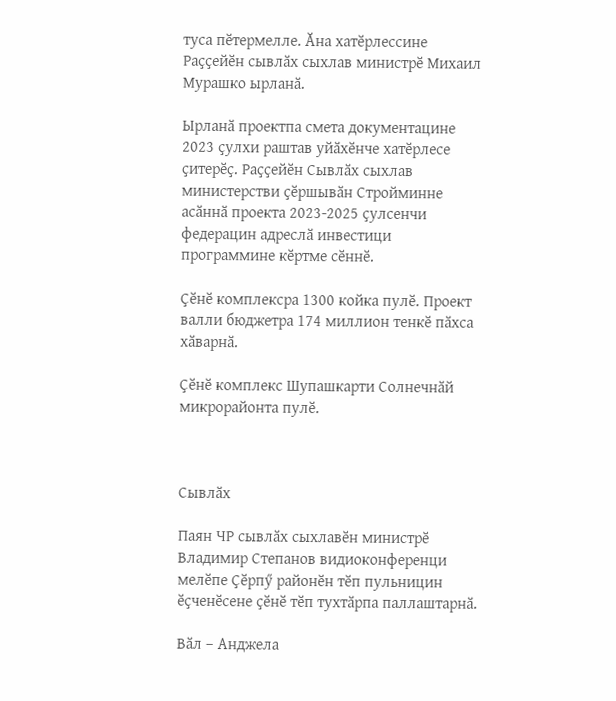туса пӗтермелле. Ӑна хатӗрлессине Раҫҫейӗн сывлӑх сыхлав министрӗ Михаил Мурашко ырланӑ.

Ырланӑ проектпа смета документацине 2023 ҫулхи раштав уйӑхӗнче хатӗрлесе ҫитерӗҫ. Раҫҫейӗн Сывлӑх сыхлав министерстви ҫӗршывӑн Стройминне асӑннӑ проекта 2023-2025 ҫулсенчи федерацин адреслӑ инвестици программине кӗртме сӗннӗ.

Ҫӗнӗ комплексра 1300 койка пулӗ. Проект валли бюджетра 174 миллион тенкӗ пӑхса хӑварнӑ.

Ҫӗнӗ комплекс Шупашкарти Солнечнӑй микрорайонта пулӗ.



Сывлӑх

Паян ЧР сывлӑх сыхлавӗн министрӗ Владимир Степанов видиоконференци мелӗпе Ҫӗрпӳ районӗн тӗп пульницин ӗҫченӗсене ҫӗнӗ тӗп тухтӑрпа паллаштарнӑ.

Вӑл – Анджела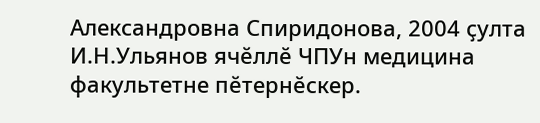Александровна Спиридонова, 2004 ҫулта И.Н.Ульянов ячӗллӗ ЧПУн медицина факультетне пӗтернӗскер.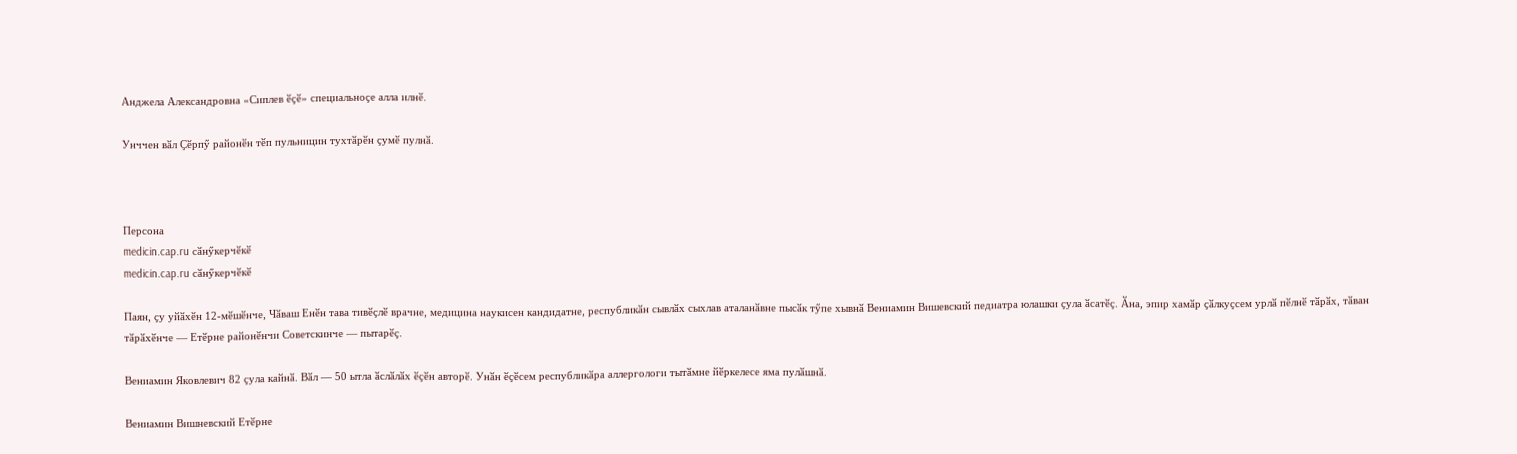Анджела Александровна «Сиплев ӗҫӗ» специальноҫе алла илнӗ.

Унччен вӑл Ҫӗрпӳ районӗн тӗп пульницин тухтӑрӗн ҫумӗ пулнӑ.



Персона
medicin.cap.ru сӑнӳкерчӗкӗ
medicin.cap.ru сӑнӳкерчӗкӗ

Паян, ҫу уйӑхӗн 12-мӗшӗнче, Чӑваш Енӗн тава тивӗҫлӗ врачне, медицина наукисен кандидатне, республикӑн сывлӑх сыхлав аталанӑвне пысӑк тӳпе хывнӑ Вениамин Вишевский педиатра юлашки ҫула ӑсатӗҫ. Ӑна, эпир хамӑр ҫӑлкуҫсем урлӑ пӗлнӗ тӑрӑх, тӑван тӑрӑхӗнче — Етӗрне районӗнчи Советскинче — пытарӗҫ.

Вениамин Яковлевич 82 ҫула кайнӑ. Вӑл — 50 ытла ӑслӑлӑх ӗҫӗн авторӗ. Унӑн ӗҫӗсем республикӑра аллергологи тытӑмне йӗркелесе яма пулӑшнӑ.

Вениамин Вишневский Етӗрне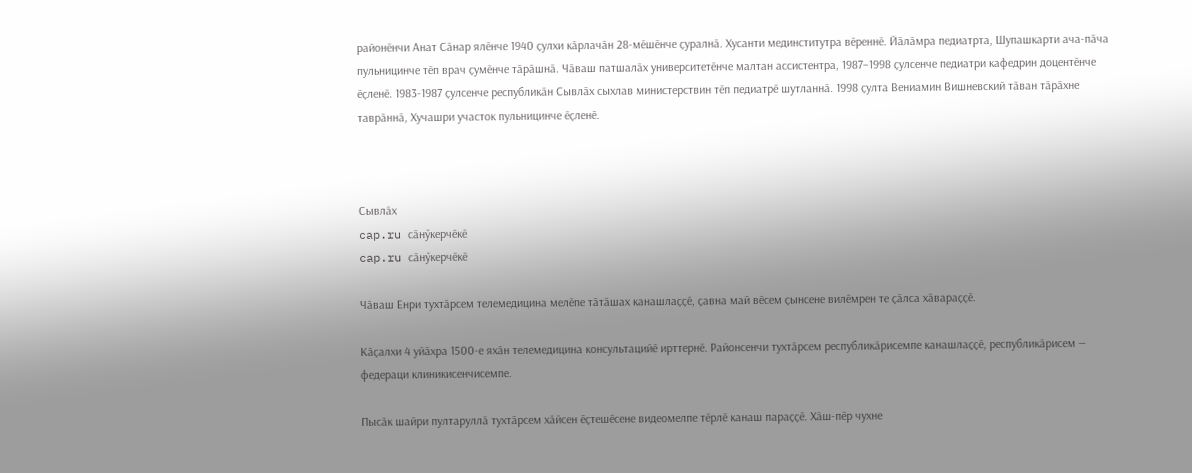районӗнчи Анат Сӑнар ялӗнче 1940 ҫулхи кӑрлачӑн 28-мӗшӗнче ҫуралнӑ. Хусанти мединститутра вӗреннӗ. Йӑлӑмра педиатрта, Шупашкарти ача-пӑча пульницинче тӗп врач ҫумӗнче тӑрӑшнӑ. Чӑваш патшалӑх университетӗнче малтан ассистентра, 1987–1998 ҫулсенче педиатри кафедрин доцентӗнче ӗҫленӗ. 1983-1987 ҫулсенче республикӑн Сывлӑх сыхлав министерствин тӗп педиатрӗ шутланнӑ. 1998 ҫулта Вениамин Вишневский тӑван тӑрӑхне таврӑннӑ, Хучашри участок пульницинче ӗҫленӗ.



Сывлӑх
cap.ru сӑнӳкерчӗкӗ
cap.ru сӑнӳкерчӗкӗ

Чӑваш Енри тухтӑрсем телемедицина мелӗпе тӑтӑшах канашлаҫҫӗ, ҫавна май вӗсем ҫынсене вилӗмрен те ҫӑлса хӑвараҫҫӗ.

Кӑҫалхи 4 уйӑхра 1500-е яхӑн телемедицина консультацийӗ ирттернӗ. Районсенчи тухтӑрсем республикӑрисемпе канашлаҫҫӗ, республикӑрисем — федераци клиникисенчисемпе.

Пысӑк шайри пултаруллӑ тухтӑрсем хӑйсен ӗҫтешӗсене видеомелпе тӗрлӗ канаш параҫҫӗ. Хӑш-пӗр чухне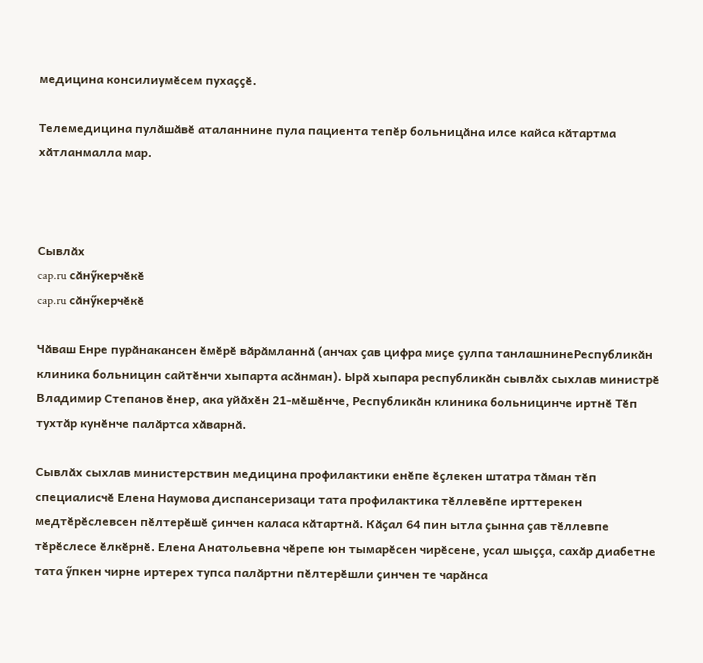медицина консилиумӗсем пухаҫҫӗ.

Телемедицина пулӑшӑвӗ аталаннине пула пациента тепӗр больницӑна илсе кайса кӑтартма хӑтланмалла мар.



Сывлӑх
cap.ru сӑнӳкерчӗкӗ
cap.ru сӑнӳкерчӗкӗ

Чӑваш Енре пурӑнакансен ӗмӗрӗ вӑрӑмланнӑ (анчах ҫав цифра миҫе ҫулпа танлашнинеРеспубликӑн клиника больницин сайтӗнчи хыпарта асӑнман). Ырӑ хыпара республикӑн сывлӑх сыхлав министрӗ Владимир Степанов ӗнер, ака уйӑхӗн 21-мӗшӗнче, Республикӑн клиника больницинче иртнӗ Тӗп тухтӑр кунӗнче палӑртса хӑварнӑ.

Сывлӑх сыхлав министерствин медицина профилактики енӗпе ӗҫлекен штатра тӑман тӗп специалисчӗ Елена Наумова диспансеризаци тата профилактика тӗллевӗпе ирттерекен медтӗрӗслевсен пӗлтерӗшӗ ҫинчен каласа кӑтартнӑ. Кӑҫал 64 пин ытла ҫынна ҫав тӗллевпе тӗрӗслесе ӗлкӗрнӗ. Елена Анатольевна чӗрепе юн тымарӗсен чирӗсене, усал шыҫҫа, сахӑр диабетне тата ӳпкен чирне иртерех тупса палӑртни пӗлтерӗшли ҫинчен те чарӑнса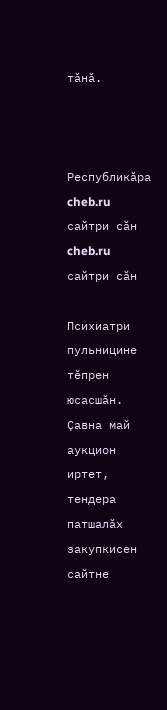тӑнӑ.



Республикӑра
cheb.ru сайтри сӑн
cheb.ru сайтри сӑн

Психиатри пульницине тӗпрен юсасшӑн. Ҫавна май аукцион иртет, тендера патшалӑх закупкисен сайтне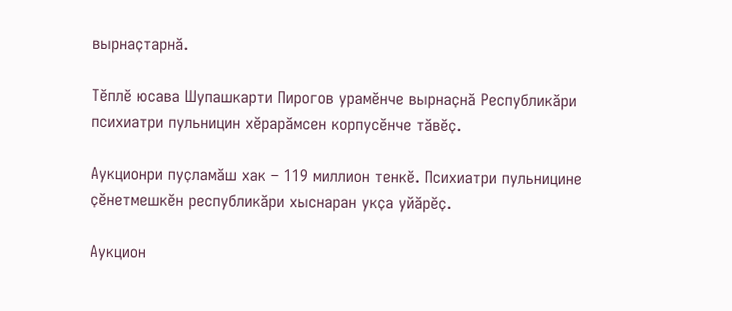вырнаҫтарнӑ.

Тӗплӗ юсава Шупашкарти Пирогов урамӗнче вырнаҫнӑ Республикӑри психиатри пульницин хӗрарӑмсен корпусӗнче тӑвӗҫ.

Аукционри пуҫламӑш хак – 119 миллион тенкӗ. Психиатри пульницине ҫӗнетмешкӗн республикӑри хыснаран укҫа уйӑрӗҫ.

Аукцион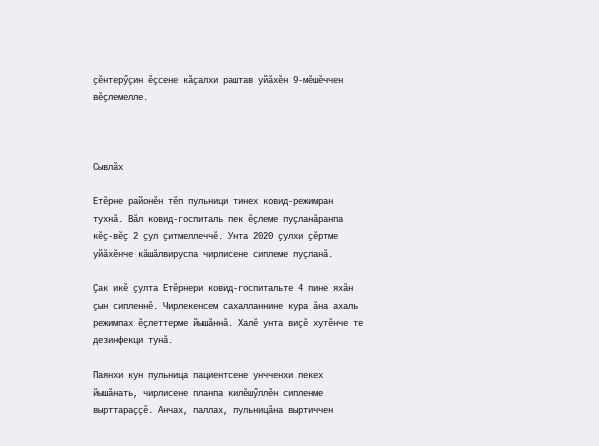ҫӗнтерӳҫин ӗҫсене кӑҫалхи раштав уйӑхӗн 9-мӗшӗччен вӗҫлемелле.



Сывлӑх

Етӗрне районӗн тӗп пульници тинех ковид-режимран тухнӑ. Вӑл ковид-госпиталь пек ӗҫлеме пуҫланӑранпа кӗҫ-вӗҫ 2 ҫул ҫитмеллеччӗ. Унта 2020 ҫулхи ҫӗртме уйӑхӗнче кӑшӑлвируспа чирлисене сиплеме пуҫланӑ.

Ҫак икӗ ҫулта Етӗрнери ковид-госпитальте 4 пине яхӑн ҫын сипленнӗ. Чирлекенсем сахалланнине кура ӑна ахаль режимпах ӗҫлеттерме йышӑннӑ. Халӗ унта виҫӗ хутӗнче те дезинфекци тунӑ.

Паянхи кун пульница пациентсене унчченхи пекех йышӑнать, чирлисене планпа килӗшӳллӗн сипленме вырттараҫҫӗ. Анчах, паллах, пульницӑна выртиччен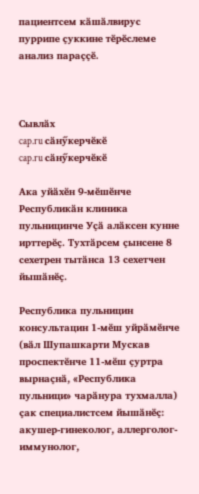пациентсем кӑшӑлвирус пуррипе ҫуккине тӗрӗслеме анализ параҫҫӗ.



Сывлӑх
cap.ru сӑнӳкерчӗкӗ
cap.ru сӑнӳкерчӗкӗ

Ака уйӑхӗн 9-мӗшӗнче Республикӑн клиника пульницинче Уҫӑ алӑксен кунне ирттерӗҫ. Тухтӑрсем ҫынсене 8 сехетрен тытӑнса 13 сехетчен йышӑнӗҫ.

Республика пульницин консультацин 1-мӗш уйрӑмӗнче (вӑл Шупашкарти Мускав проспектӗнче 11-мӗш ҫуртра вырнаҫнӑ, «Республика пульници» чарӑнура тухмалла) ҫак специалистсем йышӑнӗҫ: акушер-гинеколог, аллерголог-иммунолог,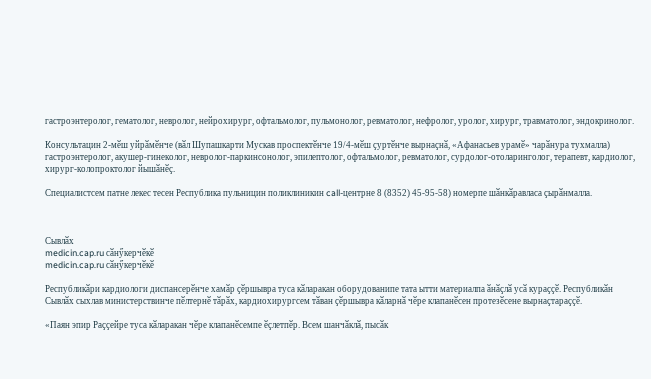гастроэнтеролог, гематолог, невролог, нейрохирург, офтальмолог, пульмонолог, ревматолог, нефролог, уролог, хирург, травматолог, эндокринолог.

Консультацин 2-мӗш уйрӑмӗнче (вӑл Шупашкарти Мускав проспектӗнче 19/4-мӗш ҫуртӗнче вырнаҫнӑ, «Афанасьев урамӗ» чарӑнура тухмалла) гастроэнтеролог, акушер-гинеколог, невролог-паркинсонолог, эпилептолог, офтальмолог, ревматолог, сурдолог-отоларинголог, терапевт, кардиолог, хирург-колопроктолог йышӑнӗҫ.

Специалистсем патне лекес тесен Республика пульницин поликлиникин call-центрне 8 (8352) 45-95-58) номерпе шӑнкӑравласа ҫырӑнмалла.



Сывлӑх
medicin.cap.ru сӑнӳкерчӗкӗ
medicin.cap.ru сӑнӳкерчӗкӗ

Республикӑри кардиологи диспансерӗнче хамӑр ҫӗршывра туса кӑларакан оборудованипе тата ытти материалпа ӑнӑҫлӑ усӑ кураҫҫӗ. Республикӑн Сывлӑх сыхлав министерствинче пӗлтернӗ тӑрӑх, кардиохирургсем тӑван ҫӗршывра кӑларнӑ чӗре клапанӗсен протезӗсене вырнаҫтараҫҫӗ.

«Паян эпир Раҫҫейре туса кӑларакан чӗре клапанӗсемпе ӗҫлетпӗр. Всем шанчӑклӑ, пысӑк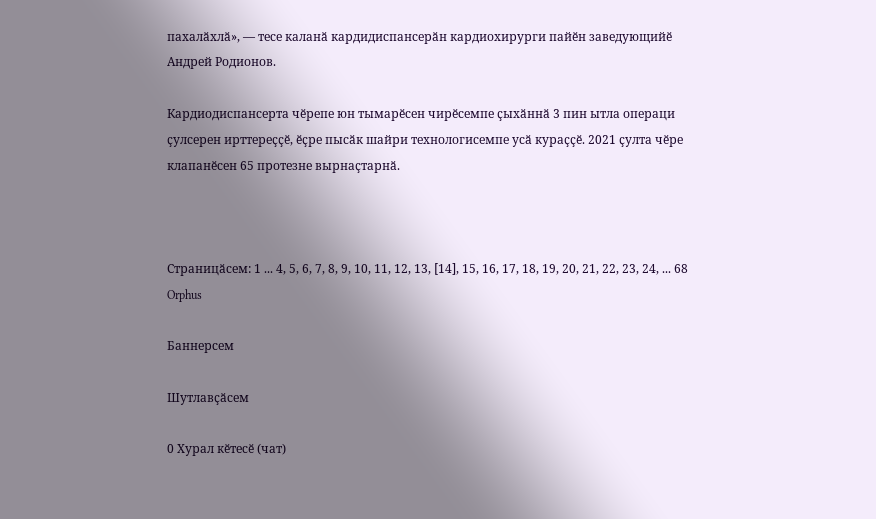пахалӑхлӑ», — тесе каланӑ кардидиспансерӑн кардиохирурги пайӗн заведующийӗ Андрей Родионов.

Кардиодиспансерта чӗрепе юн тымарӗсен чирӗсемпе ҫыхӑннӑ 3 пин ытла операци ҫулсерен ирттереҫҫӗ, ӗҫре пысӑк шайри технологисемпе усӑ кураҫҫӗ. 2021 ҫулта чӗре клапанӗсен 65 протезне вырнаҫтарнӑ.



Страницӑсем: 1 ... 4, 5, 6, 7, 8, 9, 10, 11, 12, 13, [14], 15, 16, 17, 18, 19, 20, 21, 22, 23, 24, ... 68
Orphus

Баннерсем

Шутлавҫӑсем

0 Хурал кӗтесӗ (чат)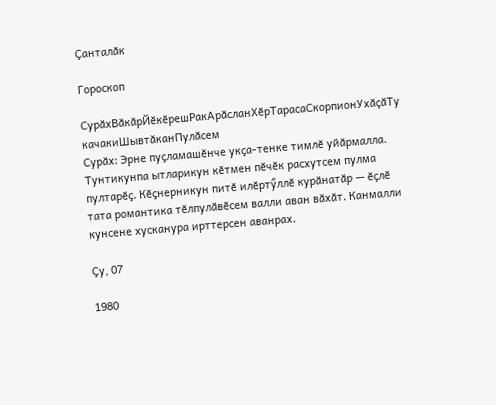Ҫанталӑк

Гороскоп

СурӑхВӑкӑрЙӗкӗрешРакАрӑсланХӗрТарасаСкорпионУхӑҫӑТу качакиШывтӑканПулӑсем
Сурӑх: Эрне пуҫламашӗнче укҫа-тенке тимлӗ уйӑрмалла. Тунтикунпа ытларикун кӗтмен пӗчӗк расхутсем пулма пултарӗҫ. Кӗҫнерникун питӗ илӗртӳллӗ курӑнатӑр — ӗҫлӗ тата романтика тӗлпулӑвӗсем валли аван вӑхӑт. Канмалли кунсене хусканура ирттерсен аванрах.

Ҫу, 07

1980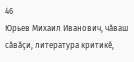46
Юрьев Михаил Иванович, чӑваш сӑвӑҫи, литература критикӗ,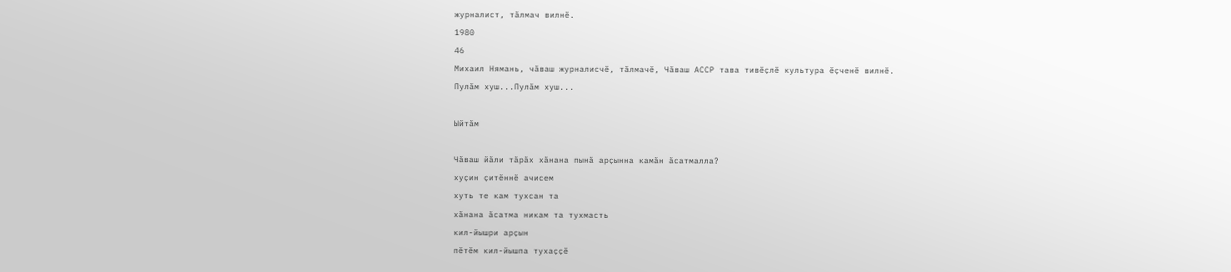журналист, тӑлмач вилнӗ.
1980
46
Михаил Нямань, чӑваш журналисчӗ, тӑлмачӗ, Чӑваш АССР тава тивӗҫлӗ культура ӗҫченӗ вилнӗ.
Пулӑм хуш...Пулӑм хуш...

Ыйтӑм

Чӑваш йӑли тӑрӑх хӑнана пынӑ арҫынна камӑн ӑсатмалла?
хуҫин ҫитӗннӗ ачисем
хуть те кам тухсан та
хӑнана ӑсатма никам та тухмасть
кил-йышри арҫын
пӗтӗм кил-йышпа тухаҫҫӗ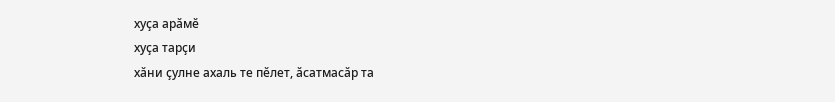хуҫа арӑмӗ
хуҫа тарҫи
хӑни ҫулне ахаль те пӗлет, ӑсатмасӑр та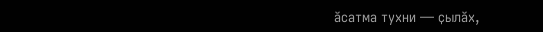ӑсатма тухни — ҫылӑх,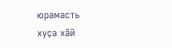юрамасть
хуҫа хӑй